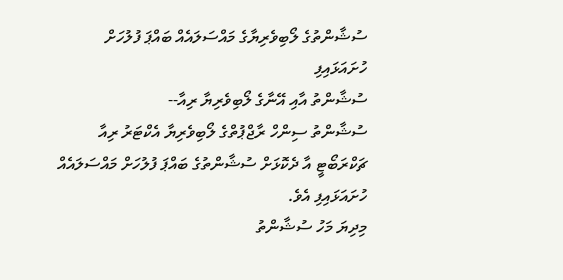ސުޝާންތުގެ ލޯބިވެރިޔާގެ މައްސަލައެއް ބައްޕަ ފުލުހަށް ހުށައަޅައިފި
ސުޝާންތު އާއި އޭނާގެ ލޯބިވެރިޔާ ރިއާ--
ސުޝާންތު ސިންހް ރާޖްޕުތްގެ ލޯބިވެރިޔާ އެކްޓަރު ރިއާ ޗަކްރަބޯޓީ އާ ދެކޮޅަށް ސުޝާންތުގެ ބައްޕަ ފުލުހަށް މައްސަލައެއް ހުށައަޅައިފި އެވެ.
މިދިޔަ މަހު ސުޝާންތު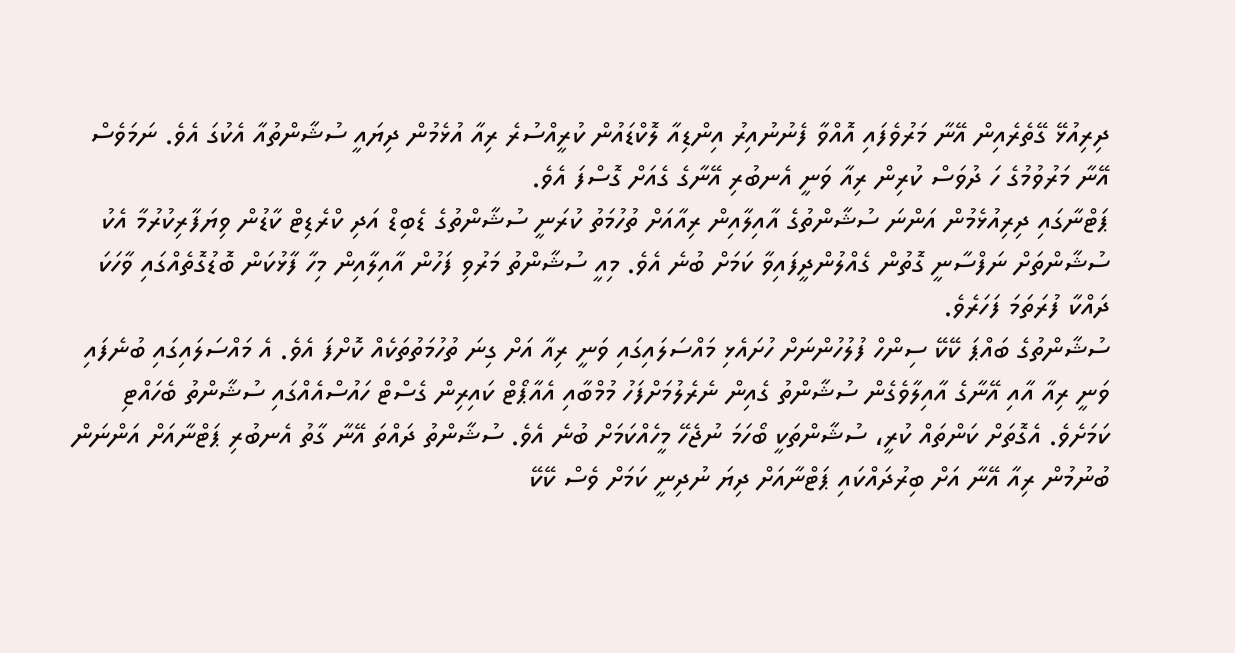ދިރިއުޅޭ ގޭތެރެއިން އޭނާ މަރުވެފައި އޮއްވާ ފެނުނުއިރު އިންޑިއާ ލޮކްޑައުން ކުރީއްސުރެ ރިއާ އުޅެމުން ދިޔައީ ސުޝާންތުއާ އެކުގަ އެވެ. ނަމަވެސް އޭނާ މަރުވުމުގެ ހަ ދުވަސް ކުރިން ރިއާ ވަނީ އެނބުރި އޭނާގެ ގެއަށް ގޮސްފަ އެވެ.
ޕަޓްނާގައި ދިރިއުޅެމުން އަންނަ ސުޝާންތުގެ އާއިލާއިން ރިއާއަށް ތުހުމަތު ކުރަނީ ސުޝާންތުގެ ޑެބިޑް އަދި ކްރެޑިޓް ކާޑުން ވިޔަފާރިކުރުމާ އެކު ސުޝާންތަށް ނަފްސާނީ ގޮތުން ގެއްލުންދީފައިވާ ކަމަށް ބުނެ އެވެ. މިއީ ސުޝާންތު މަރުވި ފަހުން އާއިލާއިން މިހާ ފާޅުކަން ބޮޑުގޮތެއްގައި ވާހަކަ ދައްކާ ފުރަތަމަ ފަހަރެވެ.
ސުޝާންތުގެ ބައްޕަ ކޭކޭ ސިންހް ފުލުހުންނަށް ހުށައެޅި މައްސަލައިގައި ވަނީ ރިއާ އަށް ގިނަ ތުހުމަތުތަކެއް ކޮށްފަ އެވެ. އެ މައްސަލައިގައި ބުނެފައި ވަނީ ރިއާ އާއި އޭނާގެ އާއިލާވެގެން ސުޝާންތު ގެއިން ނެރެލުމަށްފަހު މުމްބާއި އެއާޕޯޓް ކައިރިން ގެސްޓް ހައުސްއެއްގައި ސުޝާންތު ބެހައްޓި ކަމަށެވެ. އެގޮތަށް ކަންތައް ކުރީ، ސުޝާންތަކީ ބޯހަމަ ނުޖެހޭ މީހެއްކަމަށް ބުނެ އެވެ. ސުޝާންތު ދައްތަ އޭނާ ގާތު އެނބުރި ޕަޓްނާއަށް އަންނަން ބުނުމުން ރިއާ އޭނާ އަށް ބިރުދައްކައި ޕަޓްނާއަށް ދިޔަ ނުދިނީ ކަމަށް ވެސް ކޭކޭ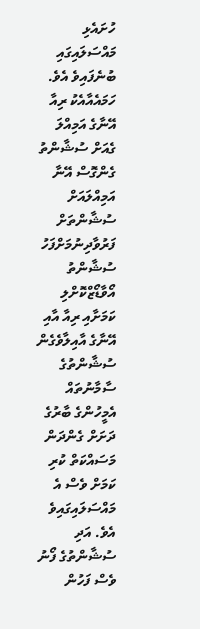ހުށައެޅި މައްސަލައިގައި ބުނެފައިވެ އެވެ.
ހަމައެއާއެކު ރިއާ އޭނާގެ އަމިއްލަ ގެއަށް ސުޝާންތު ގެންގޮސް އޭނާ އަމިއްލައަށް ސުޝާންތަށް ފަރުވާދިނުމަށްފަހު ސުޝާންތު އޯވާޑޯޒްކޮށްލި ކަމަށާއި ރިއާ އާއި އޭނާގެ އާއިލާވެގެން ސުޝާންތުގެ ސާމާނުތައް އެމީހުންގެ ބާރުގެ ދަށަށް ގެންދަން މަސައްކަތް ކުރި ކަމަށް ވެސް އެ މައްސަލައިގައިވެ އެވެ. އަދި ސުޝާންތުގެ ފޯނު ވެސް ފަހުން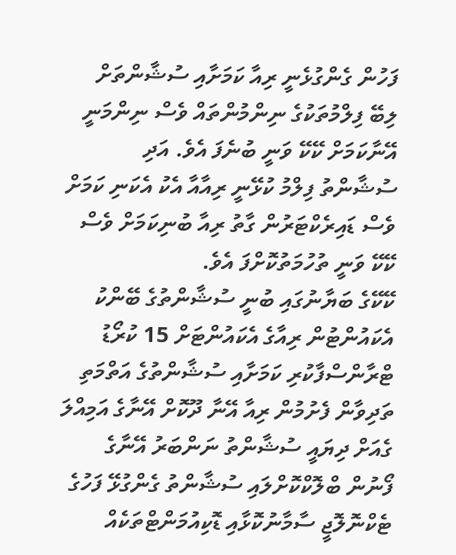ފަހުން ގެންގުޅެނީ ރިއާ ކަމަށާއި ސުޝާންތަށް ލިބޭ ފިލްމުތަކުގެ ނިންމުންތައް ވެސް ނިންމަނީ އޭނާކަމަށް ކޭކޭ ވަނީ ބުނެފަ އެވެ. އަދި ސުޝާންތު ފިލްމު ކުޅޭނީ ރިއާއާ އެކު އެކަނި ކަމަށް ވެސް ޑައިރެކްޓަރުން ގާތު ރިއާ ބުނިކަމަށް ވެސް ކޭކޭ ވަނީ ތުހުމަތުކޮށްފަ އެވެ.
ކޭކޭގެ ބަޔާނުގައި ބުނީ ސުޝާންތުގެ ބޭންކު އެކައުންޓުން ރިއާގެ އެކައުންޓަށް 15 ކުރޯޑު ޓްރާންސްފާކުރި ކަމަށާއި ސުޝާންތުގެ އަތްމަތި ތަދިވާން ފެށުމުން ރިއާ އޭނާ ދޫކޮށް އޭނާގެ އަމިއްލަ ގެއަށް ދިޔައީ ސުޝާންތު ނަންބަރު އޭނާގެ ފޯނުން ބްލޮކްކޮށްލައި ސުޝާންތު ގެންގުޅޭ ފަހުގެ ޓެކްނޮލޮޖީ ސާމާނުކޮޅާއި ޑޮކިއުމަންޓްތަކެއް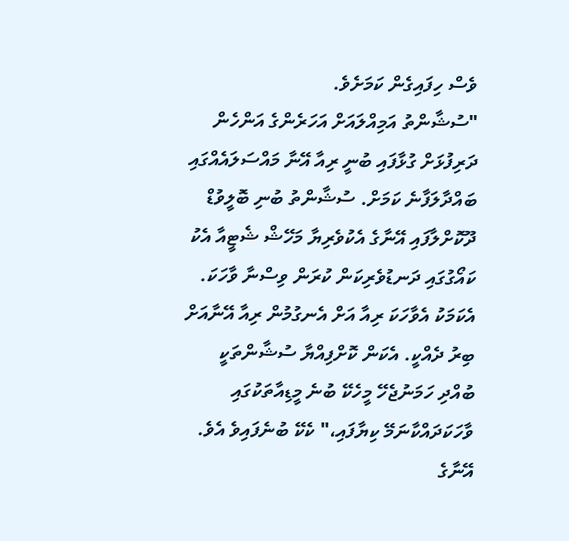ވެސް ހިފައިގެން ކަމަށެވެ.
"ސުޝާންތު އަމިއްލައަށް އަހަރެންގެ އަންހެން ދަރިފުޅަށް ގުޅާފައި ބުނީ ރިއާ އޭނާ މައްސަލައެއްގައި ބައްދާލަފާނެ ކަމަށް. ސުޝާންތު ބުނި ބޮލީވުޑް ދޫކޮށްލާފައި އޭނާގެ އެކުވެރިޔާ މަހޭޝް ޝެޓީއާ އެކު ކައޯގުގައި ދަނޑުވެރިކަން ކުރަން ވިސްނާ ވާހަކަ. އެކަމަކު އެވާހަކަ ރިއާ އަށް އެނގުމުން ރިއާ އޭނާއަށް ބިރު ދެއްކީ. އެކަން ކޮށްފިއްޔާ ސުޝާންތަކީ ބުއްދި ހަމަނުޖެހޭ މީހެކޭ ބުނެ މީޑިއާތަކުގައި ވާހަކަދައްކާނަމޭ ކިޔާފައި،" ކެކޭ ބުނެފައިވެ އެވެ.
އޭނާގެ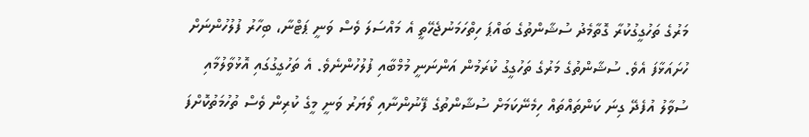މަރުގެ ތަހުގީގުކުރާ ގޮތާމެދު ސުޝާންތުގެ ބައްޕަ ހިތްހަމަނުޖެހޭތީ އެ މައްސަލަ ވެސް ވަނީ ޕަޓްނާ، ބިހާރު ފުލުހުންނަށް ހުށައަޅާފަ އެވެ. ސުޝާންތުގެ މަރުގެ ތަހުގީގު ކުރަމުން އަންނަނީ މުމްބާއި ފުލުހުންނެވެ. އެ ތަހުގީގުގައި އޮޅުވާލުމާއި ސުވާލު އުފެދޭ ގިނަ ކަންތައްތައް ހިމެނޭކަމަށް ސުޝާންތުގެ ފޭނުންނާއި ލޯޔަރު ވަނީ މީގެ ކުރިން ވެސް ތުހުމަތުކޮށްފަ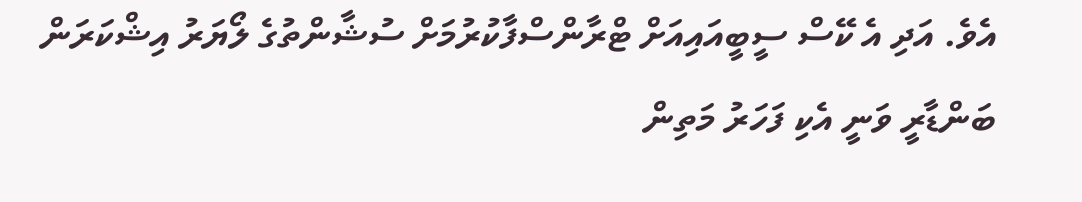އެވެ. އަދި އެ ކޭސް ސީބީއައިއަށް ޓްރާންސްފާކުރުމަށް ސުޝާންތުގެ ލޯޔަރު އިޝްކަރަން ބަންޑާރީ ވަނީ އެކި ފަހަރު މަތިން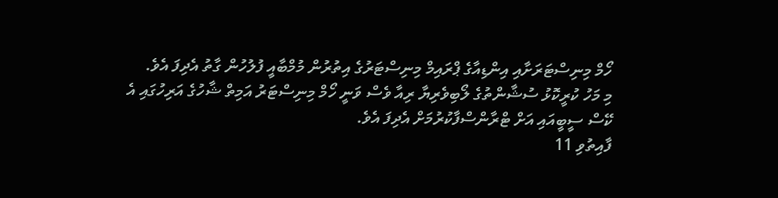ހޯމް މިނިސްޓަރަށާއި އިންޑިއާގެ ޕްރައިމް މިނިސްޓަރުގެ އިތުރުން މުމްބާއީ ފުލުހުން ގާތު އެދިފަ އެވެ.
މި މަހު ކުރީކޮޅު ސުޝާންތުގެ ލޯބިވެރިޔާ ރިއާ ވެސް ވަނީ ހޯމް މިނިސްޓަރު އަމިތް ޝާހުގެ އަރިހުގައި އެ ކޭސް ސީބީއައި އަށް ޓްރާންސްފާކުރުމަށް އެދިފަ އެވެ.
ފާއިތުވި 11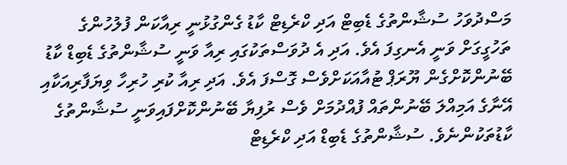މަސްދުވަހު ސުޝާންތުގެ ޑެބިޓް އަދި ކްރެޑިޓް ކާޑު ގެންގުޅުނީ ރިއާކަން ފުލުހުންގެ ތަހުގީގަށް ވަނީ އެނގިފަ އެވެ. އަދި އެ ދުވަސްތަކުގައި ރިއާ ވަނީ ސުޝާންތުގެ ޑެބިޑް ކާޑު ބޭނުންކޮށްގެން ޔޫރަޕް ޓުއާއަކަށްވެސް ގޮސްފަ އެވެ. އަދި ރިއާ ކުރި ހުރިހާ ވިޔަފާރިއަކާއި އޭނާގެ އަމިއްލަ ބޭނުންތައް ފުއްދުމަށް ވެސް ރުފިޔާ ބޭނުންކޮށްފައިވަނީ ސުޝާންތުގެ ކާޑުތަކުންނެވެ. ސުޝާންތުގެ ޑެބިޑް އަދި ކްރެޑިޓް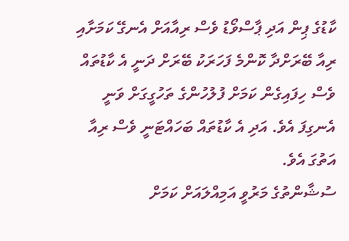ކާޑުގެ ޕިން އަދި ޕާސްވޯޑު ވެސް ރިއާއަށް އެނގޭ ކަމަށާއި ރިއާ ބޭރަށްދާ ކޮންމެ ފަހަރަކު ބޭރަށް ދަނީ އެ ކާޑުތައް ވެސް ހިފައިގެން ކަމަށް ފުލުހުންގެ ތަހުގީގަށް ވަނީ އެނގިފަ އެވެ. އަދި އެ ކާޑުތައް ބަހައްޓަނީ ވެސް ރިއާ އަތުގަ އެވެ.
ސުޝާންތުގެ މަރުވީ އަމިއްލައަށް ކަމަށް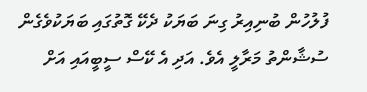ފުލުހުން ބުނިއިރު ގިނަ ބަޔަކު ދެކޭ ގޮތުގައި ބަޔަކުވެގެން ސުޝާންތު މަރާލީ އެވެ. އަދި އެ ކޭސް ސީބީއައި އަށް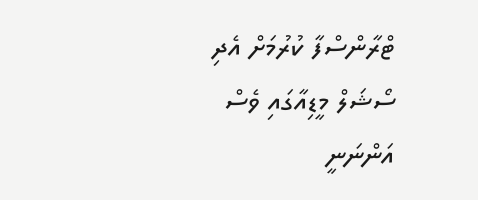ޓްރާންސްފާ ކުރުމަށް އެދި ސޯޝަލް މީޑިއާގައި ވެސް އަންނަނީ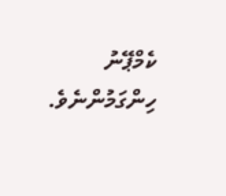ކެމްޕޭނު ހިންގަމުންނެވެ.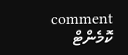comment ކޮމެންޓް